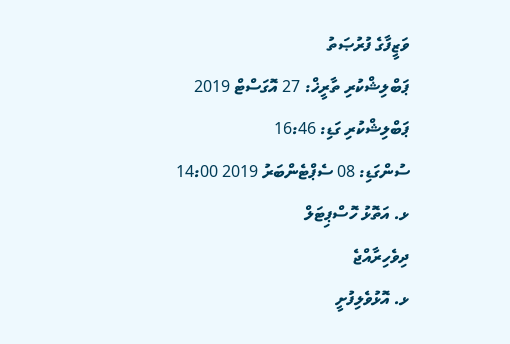ވަޒީފާގެ ފުރުޞަތު
ޕަބްލިޝްކުރި ތާރީޚް: 27 އޮގަސްޓް 2019
ޕަބްލިޝްކުރި ގަޑި: 16:46
ސުންގަޑި: 08 ސެޕްޓެންބަރު 2019 14:00
ޅ. އަތޮޅު ހޮސްޕިޓަލް
ދިވެހިރާއްޖެ
ޅ. އޮޅުވެލިފުށީ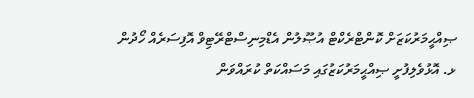ޞިއްޙީމަރުކަޒަށް ކޮންޓްރެކްޓް އުޞޫލުން އެޑްމިނިސްޓްރޭޓިވް އޮފިސަރެއް ހޯދުން
ޅ. އޮޅުވެލިފުށީ ޞިއްޙީމަރުކަޒުގައި މަސައްކަތް ކުރައްވަން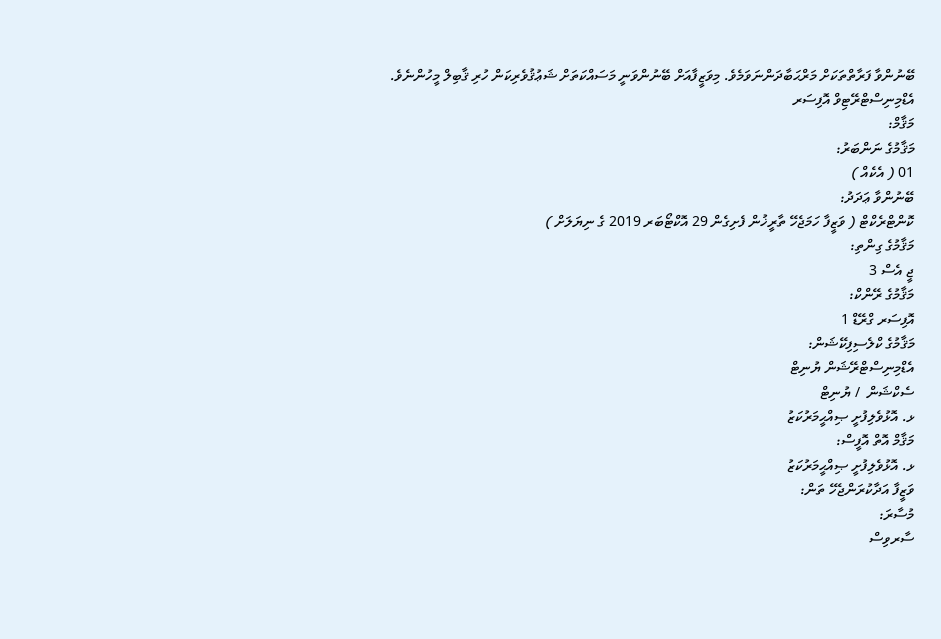ބޭނުންވާ ފަރާތްތަކަށް މަރްޙަބާދަންނަވަމެވެ. މިވަޒީފާއަށް ބޭނުންވަނީ މަސައްކަތަށް ޝަޢުޤުވެރިކަން ހުރި ޤާބިލް މީހުންނެވެ.
އެޑްމިނިސްޓްރޭޓިވް އޮފިސަރ
މަޤާމް:
މަޤާމުގެ ނަންބަރު:
01 ( އެކެއް )
ބޭނުންވާ ޢަދަދު:
ކޮންޓްރެކްޓް ( ވަޒީފާ ހަމަޖެހޭ ތާރީޚުން ފެށިގެން 29 އޮކްޓޯބަރ 2019 ގެ ނިޔަލަށް )
މަޤާމުގެ ގިންތި:
ޖީ އެސް 3
މަޤާމުގެ ރޭންކް:
އޮފިސަރ ގްރޭޑް 1
މަޤާމުގެ ކްލެސިފިކޭޝަން:
އެޑްމިނިސްޓްރޭޝަން ޔުނިޓް
ސެކްޝަން  / ޔުނިޓް
ޅ. އޮޅުވެލިފުށީ ޞިއްޙީމަރުކަޒު
މަޤާމް އޮތް އޮފީސް:
ޅ. އޮޅުވެލިފުށީ ޞިއްޙީމަރުކަޒު
ވަޒީފާ އަދާކުރަންޖެހޭ ތަން:
މުސާރަ:
ސާރވިސް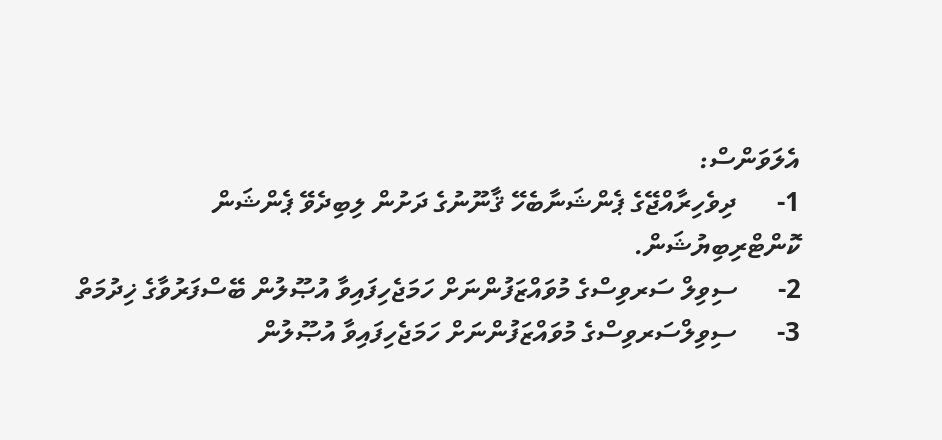އެލަވަންސް:
1-      ދިވެހިރާއްޖޭގެ ޕެންޝަނާބެހޭ ޤާނޫނުގެ ދަށުން ލިބިދެވޭ ޕެންޝަން ކޮންޓްރިބިޔުޝަން.
2-      ސިވިލް ސަރވިސްގެ މުވައްޒަފުންނަށް ހަމަޖެހިފައިވާ އުޞޫލުން ބޭސްފަރުވާގެ ޚިދުމަތް
3-      ސިވިލްސަރވިސްގެ މުވައްޒަފުންނަށް ހަމަޖެހިފައިވާ އުޞޫލުން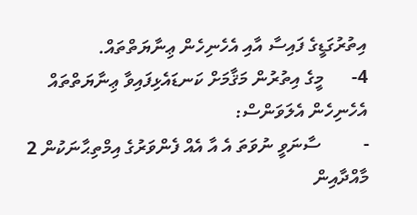އިތުރުގަޑީގެ ފައިސާ އާއި އެހެނިހެން ޢިނާޔަތްތައް.
4-      މީގެ އިތުރުން މަޤާމަށް ކަނޑައެޅިފައިވާ ޢިނާޔަތްތައް
އެހެނިހެން އެލަވަންސް:
-         ސާނަވީ ނުވަތަ އެ އާ އެއް ފެންވަރުގެ އިމްތިޙާނަކުން 2 މާއްދާއިން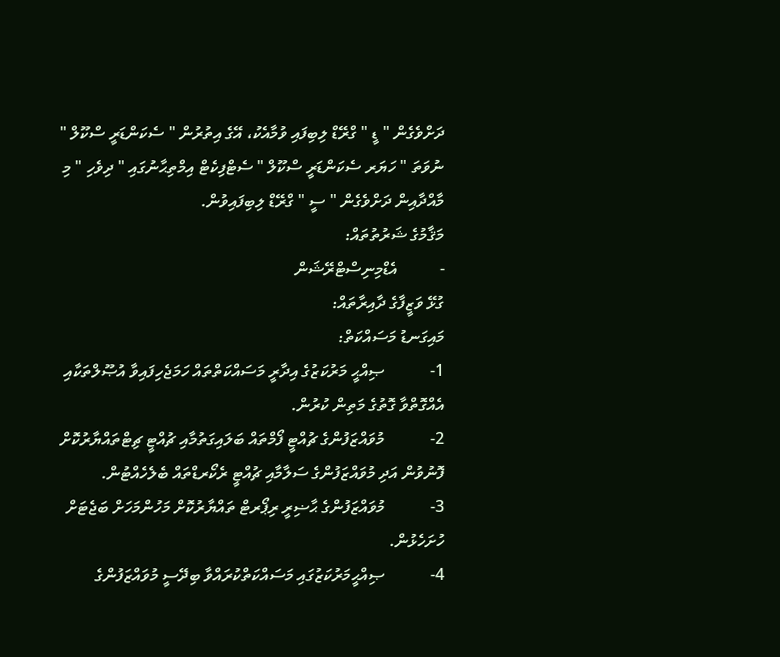ދަށްވެގެން " ޑީ " ގްރޭޑް ލިބިފައި ވުމާއެކު، އޭގެ އިތުރުން " ސެކަންޑަރީ ސްކޫލް " ނުވަތަ " ހަޔަރ ސެކަންޑަރީ ސްކޫލް " ސެޓްފިކެޓް އިމްތިޙާނުގައި " ދިވެހި " މި މާއްދާއިން ދަށްވެގެން " ސީ " ގްރޭޑް ލިބިފައިވުން.
މަޤާމުގެ ޝަރުތުތައް:
-          އެޑްމިނިސްޓްރޭޝަން
ގުޅޭ ވަޒީފާގެ ދާއިރާތައް:
މައިގަނޑު މަސައްކަތް:
1-           ޞިއްޙީ މަރުކަޒުގެ އިދާރީ މަސައްކަތްތައް ހަމަޖެހިފައިވާ އުޞޫލްތަކާއި އެއްގޮތްވާ ގޮތުގެ މަތިން ކުރުން.
2-           މުވައްޒަފުންގެ ޗުއްޓީ ފޯމްތައް ބަލައިގަތުމާއި ޗުއްޓީ ޗިޓްތައްޔާރުކޮށް ފޮނުވުން އަދި މުވައްޒަފުންގެ ސަލާމާއި ޗުއްޓީ ރެކޯރޑްތައް ބެލެހެއްޓުން.
3-           މުވައްޒަފުންގެ ޙާޟިރީ ރިޕޯރޓް ތައްޔާރުކޮށް މަހުންމަހަށް ބަޖެޓަށް ހުށަހެޅުން.
4-           ޞިއްޙީމަރުކަޒުގައި މަސައްކަތްކުރައްވާ ބިދޭސީ މުވައްޒަފުންގެ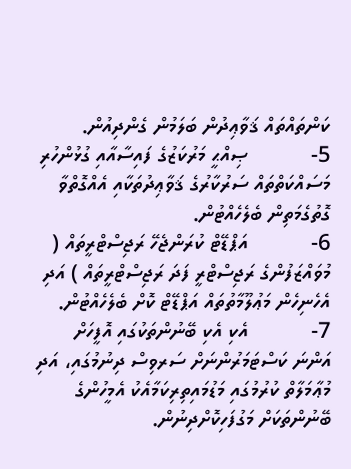ކަންތައްތައް ޤަވާޢިދުން ބަލަމުން ގެންދިއުން.
5-           ޞިއްޙީ މަރުކަޒުގެ ފައިސާއާއި ގުޅުންހުރި މަސައްކަތްތައް ސަރުކާރުގެ ޤަވާޢިދުތަކާއި އެއްގޮތްވާ ގޮތުގެމަތިން ބެލެހެއްޓުން.
6-           އަޕްޑޭޓް ކުރަންޖެހޭ ރަޖިސްޓްރީތައް ( މުވައްޒަފުންގެ ރަޖިސްޓްރީ ފަދަ ރަޖިސްޓްރީތައް ) އަދި އެހެނިހެން މަޢުލޫމާތުތައް އަޕްޑޭޓް ކޮށް ބެލެހެއްޓުން.
7-           އެކި އެކި ބޭނުންތަކުގައި އޮފީހަށް އަންނަ ކަސްޓަމަރުންނަށް ސަރވިސް ދިނުމުގައި، އަދި މުޢާމަލާތް ކުރުމުގައި މަޑުމައިތިރިކަމާއެކު އެމީހުންގެ ބޭނުންތަކަށް މަގުފަހިކޮށްދިނުން.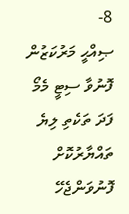8-           ޞިއްޙީ މަރުކަޒުން ފޮނުވާ ސިޓީ މެމޯ ފަދަ ތަކެތި ލިޔެ ތައްޔާރުކޮށް ފޮނުވަންޖެހޭ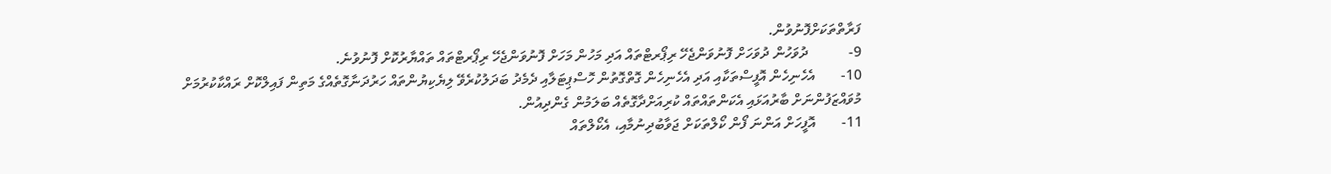ފަރާތްތަކަށްފޮނުވުން.
9-           ދުވަހުން ދުވަހަށް ފޮނުވަންޖެހޭ ރިޕޯރޓްތައް އަދި މަހުން މަހަށް ފޮނުވަންޖެހޭ ރިޕޯރޓްތައް ތައްޔާރުކޮށް ފޮނުވުނެ.
10-       އެހެނިހެން އޮފީސްތަކާއި އަދި އެހެނިހެން ގޮތްގޮތުން ހޮސްޕިޓަލާއި ދެމެދު ބަދަލުކުރެވޭ ލިޔެކިޔުންތައް ހަރުދަނާގޮތެއްގެ މަތިން ފައިލްކޮށް ރައްކާކުރުމަށް މުވައްޒަފުންނަށް ބާރުއަޅައި އެކަންތައްތައް ކުރިއަށްދާގޮތެއް ބަލަމުން ގެންދިއުން.
11-       އޮފީހަށް އަންނަ ފޯން ކޯލްތަކަށް ޖަވާބުދިނުމާއި، އެކޯލްތައް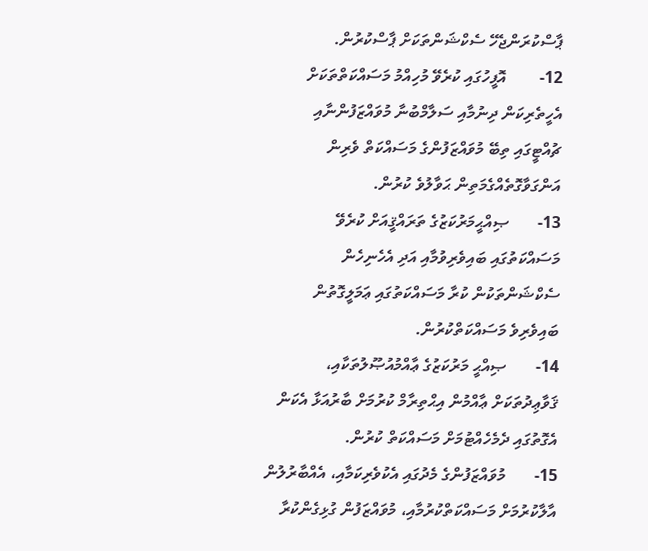ޕާސްކުރަންޖެހޭ ސެކްޝަންތަކަށް ޕާސްކުރުން.
12-        އޮފީހުގައި ކުރެވޭ މުހިއްމު މަސައްކަތްތަކަށް އެހީތެރިކަން ދިނުމާއި ސަލާމްބުނާ މުވައްޒަފުންނާއި ޗުއްޓީގައި ތިބޭ މުވައްޒަފުންގެ މަސައްކަތް ވެރިން އަންގަވާގޮތެއްގެމަތިން ޙަވާލުވެ ކުރުން.
13-       ޞިއްޙީމަރުކަޒުގެ ތަރައްޤީއަށް ކުރެވޭ މަސައްކަތުގައި ބައިވެރިވުމާއި އަދި އެހެނިހެން ސެކްޝަންތަކުން ކުރާ މަސައްކަތުގައި ޢަމަލީގޮތުން ބައިވެރިވެ މަސައްކަތްކުރުން.
14-       ޞިއްޙީ މަރުކަޒުގެ ޢާއްމުއުޞޫލުތަކާއި، ޤަވާޢިދުތަކަށް ޢާއްމުން އިޙްތިރާމް ކުރުމަށް ބާރުއަޅާ އެކަން އެގޮތުގައި ދެމެހެއްޓުމަށް މަސައްކަތް ކުރުން.
15-       މުވައްޒަފުންގެ މެދުގައި އެކުވެރިކަމާއި، އެއްބާރުލުން އާލާކުރުމަށް މަސައްކަތްކުރުމާއި، މުވައްޒަފުން ގުޅިގެންކުރާ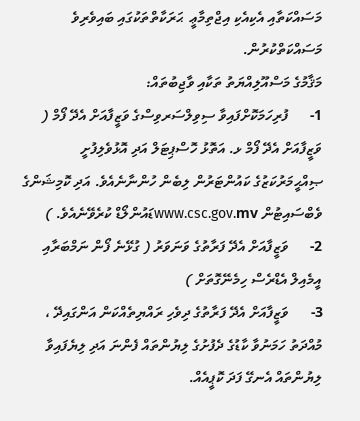މަސައްކަތާއި އެކިއެކި އިޖްތިމާޢީ  ޙަރަކާތްތަކުގައި ބައިވެރިވެ މަސައްކަތްކުރުން.
މަޤާމުގެ މަސްއޫލިއްޔަތު ތަކާއި ވާޖިބުތައް:
1-      ފުރިހަމަކޮށްފައިވާ ސިވިލްސަރވިސްގެ ވަޒީފާއަށް އެދޭ ފޯމް ( ވަޒީފާއަށް އެދޭ ފޯމް ޅ. އަތޮޅު ހޮސްޕިޓަލް އަދި އޮޅުވެލިފުށީ ޞިއްޙީމަރުކަޒުގެ ކައުންޓަރުން ލިބެން ހުންނާނެއެވެ. އަދި ކޮމިޝަންގެ ވެބްސައިޓުން www.csc.gov.mvޑައުންލޯޑް ކުރެވޭނެއެވެ. )
2-      ވަޒީފާއަށް އެދޭ ފަރާތުގެ ވަނަވަރު ( ގުޅޭނެ ފޯން ނަމްބަރާއި އީމެއިލް އެޑްރެސް ހިމެނޭގޮތަށް )
3-      ވަޒީފާއަށް އެދޭ ފަރާތުގެ ދިވެހި ރައްޔިތެއްކަން އަންގައިދޭ ، މުއްދަތު ހަމަނުވާ ކާޑުގެ ދެފުށުގެ ލިޔުންތައް ފެންނަ އަދި ލިޔެފައިވާ ލިޔުންތައް އެނގޭ ފަދަ ކޮޕީއެއް.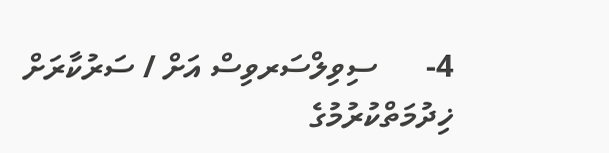4-      ސިވިލްސަރވިސް އަށް / ސަރުކާރަށް ޚިދުމަތްކުރުމުގެ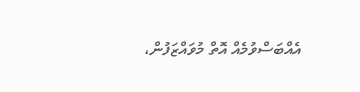އެއްބަސްވުމެއް އޮތް މުވައްޒަފުން،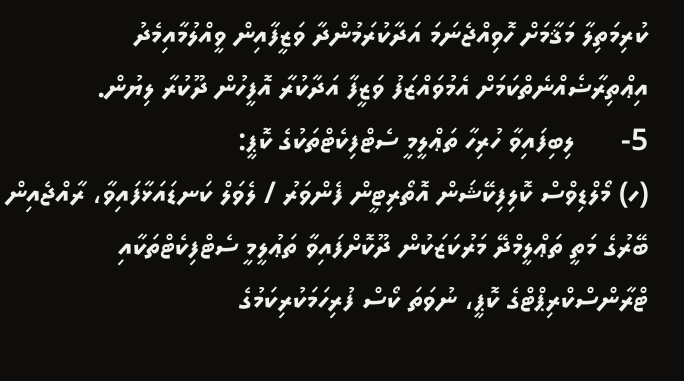ކުރިމަތިލާ މަޤާމަށް ހޮވިއްޖެނަމަ އަދާކުރަމުންދާ ވަޒީފާއިން ވީއްލުމާއިމެދު އިޢްތިރާޟެއްނެތްކަމަށް އެމުވައްޒަފު ވަޒީފާ އަދާކުރާ އޮފީހުން ދޫކުރާ ލިޔުން.
5-      ލިބިފައިވާ ހުރިހާ ތަޢްލީމީ ސެޓްފިކެޓްތަކުގެ ކޮޕީ:
(ހ) މޯލްޑިވްސް ކޮލިފިކޭޝަން އޮތޯރިޓީން ފެންވަރު / ލެވަލް ކަނޑައަޅާފައިވާ، ރާއްޖެއިން ބޭރުގެ މަތީ ތަޢްލީމްދޭ މަރުކަޒަކުން ދޫކޮށްފައިވާ ތަޢުލީމީ ސެޓްފިކެޓްތަކާއި ޓްރާންސްކްރިޕްޓްގެ ކޮޕީ، ނުވަތަ ކޯސް ފުރިހަމަކުރިކަމުގެ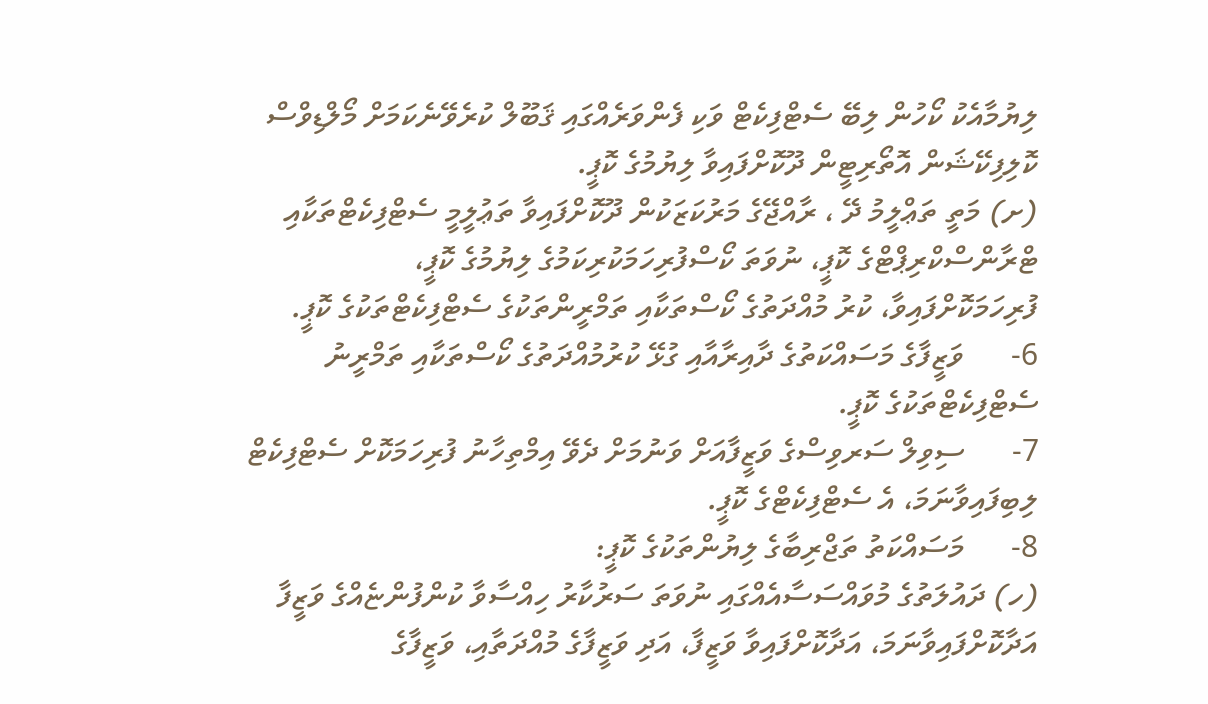ލިޔުމާއެކު ކޯހުން ލިބޭ ސެޓްފިކެޓް ވަކި ފެންވަރެއްގައި ޤަބޫލް ކުރެވޭނެކަމަށް މޯލްޑިވްސް ކޮލިފިކޭޝަން އޮތޯރިޓީން ދޫކޮށްފައިވާ ލިޔުމުގެ ކޮޕީ.
(ށ) މަތީ ތަޢްލީމު ދޭ ، ރާއްޖޭގެ މަރުކަޒަކުން ދޫކޮށްފައިވާ ތަޢުލީމީ ސެޓްފިކެޓްތަކާއި ޓްރާންސްކްރިޕްޓްގެ ކޮޕީ، ނުވަތަ ކޯސްފުރިހަމަކުރިކަމުގެ ލިޔުމުގެ ކޮޕީ،
ފުރިހަމަކޮށްފައިވާ، ކުރު މުއްދަތުގެ ކޯސްތަކާއި ތަމްރީންތަކުގެ ސެޓްފިކެޓްތަކުގެ ކޮޕީ.
6-      ވަޒީފާގެ މަސައްކަތުގެ ދާއިރާއާއި ގުޅޭ ކުރުމުއްދަތުގެ ކޯސްތަކާއި ތަމްރީނު ސެޓްފިކެޓްތަކުގެ ކޮޕީ.
7-      ސިވިލް ސަރވިސްގެ ވަޒީފާއަށް ވަނުމަށް ދެވޭ އިމްތިހާނު ފުރިހަމަކޮށް ސެޓްފިކެޓް ލިބިފައިވާނަމަ، އެ ސެޓްފިކެޓްގެ ކޮޕީ.
8-      މަސައްކަތު ތަޖްރިބާގެ ލިޔުންތަކުގެ ކޮޕީ:
(ހ) ދައުލަތުގެ މުވައްސަސާއެއްގައި ނުވަތަ ސަރުކާރު ހިއްސާވާ ކުންފުންޏެއްގެ ވަޒީފާ އަދާކޮށްފައިވާނަމަ، އަދާކޮށްފައިވާ ވަޒީފާ، އަދި ވަޒީފާގެ މުއްދަތާއި، ވަޒީފާގެ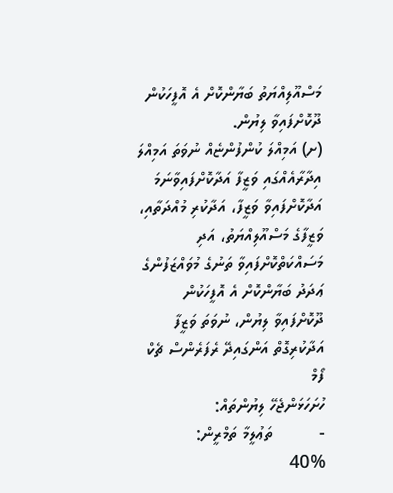މަސްއޫލިއްޔަތު ބަޔާންކޮށް އެ އޮފީހަކުން ދޫކޮށްފައިވާ ލިޔުން.
(ށ) އަމިއްލަ ކުންފުންޏެއް ނުވަތަ އަމިއްލަ އިދާރާއެއްގައި ވަޒީފާ އަދާކޮށްފައިވާނަމަ އަދާކޮށްފައިވާ ވަޒީފާ، އަދާކުރި މުއްދަތާއި، ވަޒީފާގެ މަސްއޫލިއްޔަތު، އަދި މަސައްކަތްކޮށްފައިވާ ތަނުގެ މުވައްޒަފުންގެ ޢަދަދު ބަޔާންކޮށް އެ އޮފީހަކުން ދޫކޮށްފައިވާ ލިޔުން، ނުވަތަ ވަޒީފާ އަދާކުރިގޮތް އަންގައިދޭ ރެފަރެންސް ޗެކް ފޯމް
ހުށަހަޅަންޖެހޭ ލިޔުންތައް:
-          ތަޢުލީމާ ތަމްރީން:                              %40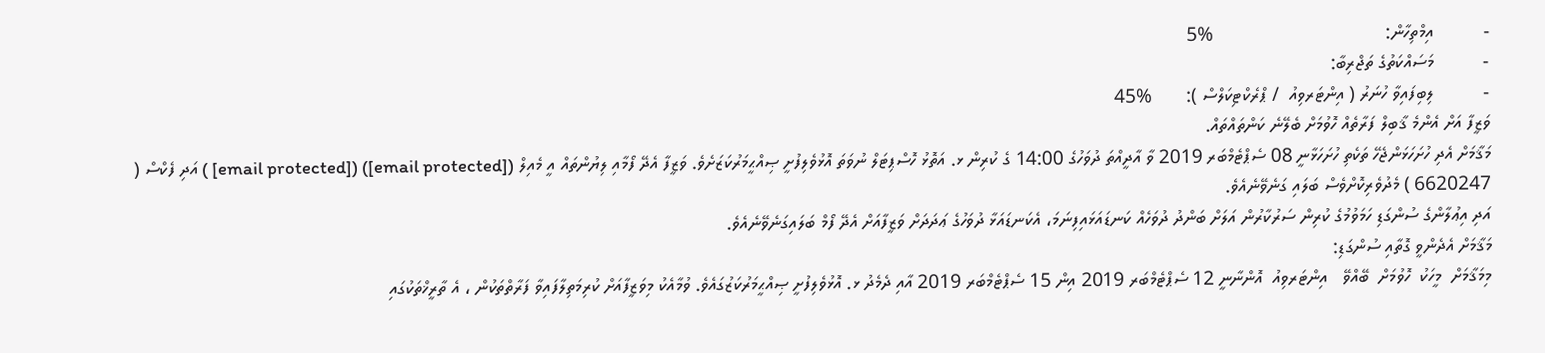-          އިމްތިހާން:                                   %5
-          މަސައްކަތުގެ ތަޖްރިބާ:
-          ލިބިފައިވާ ހުނަރު ( އިންޓަރވިއު  / ޕްރެކްޓިކަލްސް ):       %45
ވަޒީފާ އަށް އެންމެ ޤާބިލް ފަރާތެއް ހޮވުމަށް ބެލޭނެ ކަންތައްތައް.
މަޤާމަށް އެދި ހުށަހަޅަންޖެހޭ ތަކެތި ހުށަހަޅާނީ 08 ސެޕްޓެމްބަރ 2019 ވާ އާދީއްތަ ދުވަހުގެ 14:00 ގެ ކުރިން ޅ. އަތޮޅު ހޮސްޕިޓަލް ނުވަތަ އޮޅުވެލިފުށީ ޞިއްޙީމަރުކަޒަށެވެ. ވަޒީފާ އެދޭ ފޯމާއި ލިޔުންތައް އީ މެއިލް ([email protected]) ([email protected] ) އަދި ފެކްސް ( 6620247 ) މެދުވެރިކޮށްވެސް ބަލައި ގަނެވޭނެއެވެ.
އަދި އިޢުލާންގެ ސުންގަޑި ހަމަވުމުގެ ކުރިން ސަރުކާރުން އަލަށް ބަންދު ދުވަހެއް ކަނޑައަޅައިފިނަމަ، އެކަނޑައަޅާ ދުވަހުގެ ޢަދަދަށް ވަޒީފާއަށް އެދޭ ފޯމް ބަލައިގަނެވޭނެއެވެ.
މަޤާމަށް އެދެންވީ ގޮތާއި ސުންގަޑި:
މިމަޤާމަށް  މީހަކު  ހޮވުމަށް  ބޭއްވޭ   އިންޓަރވިއު  އޮންނާނީ 12 ސެޕްޓެމްބަރ 2019 އިން 15 ސެޕްޓެމްބަރ 2019 އާއި ދެމެދު ޅ. އޮޅުވެލިފުށީ ޞިއްޙީމަރުކަޒުގައެވެ. ވުމާއެކު މިވަޒީފާއަށް ކުރިމަތިލާފައިވާ ފަރާތްތަކުން ، އެ ތާރީޚްތަކުގައި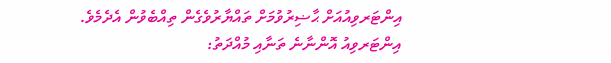އިންޓަރވިއުއަށް ޙާޟިރުވުމަށް ތައްޔާރުވެގެން ތިއްބެވުން އެދެމެވެ.
އިންޓަރވިއު އޮންނާނެ ތަނާއި މުއްދަތު: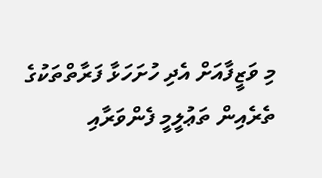މި ވަޒީފާއަށް އެދި ހުށަހަޅާ ފަރާތްތަކުގެ ތެރެއިން ތަޢުލީމީ ފެންވަރާއި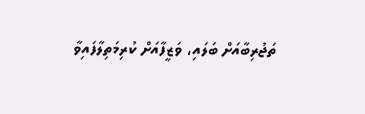ތަޖުރިބާއަށް ބަލައި، ވަޒީފާއަށް ކުރިމަތިލާފައިވާ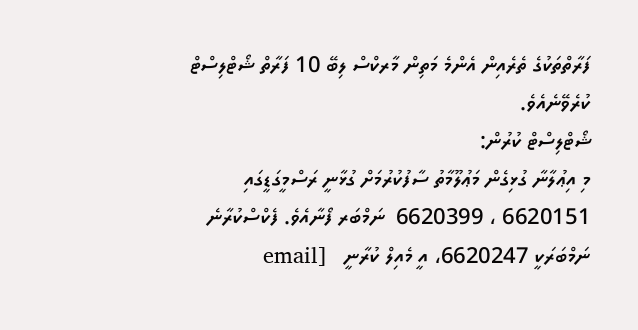ފަރާތްތަކުގެ ތެރެއިން އެންމެ މަތިން މާރކްސް ލިބޭ 10 ފަރާތް ޝޯޓްލިސްޓް ކުރެވޭނެއެވެ.
ޝޯޓްލިސްޓް ކުރުން:
މި އިޢުލާނާ ގުޅިގެން މަޢުލޫމާތު ސާފުކުރުމަށް ގުޅާނީ ރަސްމީގަޑީގައި 6620151 ، 6620399  ނަމްބަރ ފޯނާއެވެ. ފެކްސްކުރާނެ ނަމްބަރަކީ 6620247، އީ މެއިލް ކުރާނީ   [email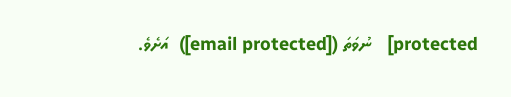protected]   ނުވަތަ ([email protected])  އަށެވެ.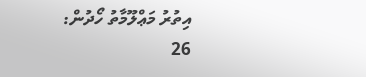އިތުރު މަޢްލޫމާތު ހޯދުން:
26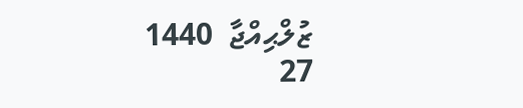ޒުލްޙިއްޖާ  1440
27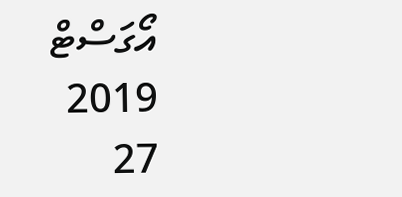އޯގަސްޓް  2019
27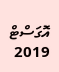އޮގަސްޓް 2019